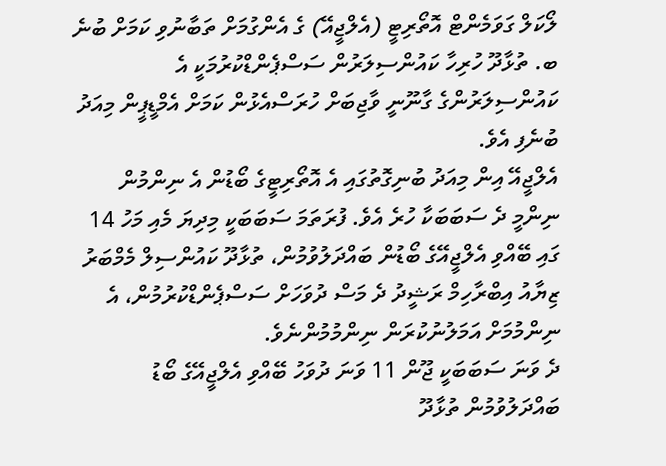ލޯކަލް ގަވަމެންޓް އޮތޯރިޓީ (އެލްޖީއޭ) ގެ އެންގުމަށް ތަބާނުވި ކަމަށް ބުނެ ބ. ތުޅާދޫ ހުރިހާ ކައުންސިލަރުން ސަސްޕެންޑްކުރުމަކީ އެ ކައުންސިލަރުންގެ ގާނޫނީ ވާޖިބަށް ހުރަސްއެޅުން ކަމަށް އެމްޑީޕީން މިއަދު ބުނެފި އެވެ.
އެލްޖީއޭ އިން މިއަދު ބުނިގޮތުގައި އެ އޮތޯރިޓީގެ ބޯޑުން އެ ނިންމުން ނިންމީ ދެ ސަބަބަކާ ހުރެ އެވެ. ފުރަތަމަ ސަބަބަކީ މިދިޔަ މެއި މަހު 14 ގައި ބޭއްވި އެލްޖީއޭގެ ބޯޑުން ބައްދަލުވުމުން، ތުޅާދޫ ކައުންސިލް މެމްބަރު ޒިޔާއު އިބްރާހިމް ރަޝީދު ދެ މަސް ދުވަހަށް ސަސްޕެންޑްކުރުމުން، އެ ނިންމުމަށް އަމަލުނުކުރަން ނިންމުމުންނެވެ.
ދެ ވަނަ ސަބަބަކީ ޖޫން 11 ވަނަ ދުވަހު ބޭއްވި އެލްޖީއޭގެ ބޯޑު ބައްދަލުވުމުން ތުޅާދޫ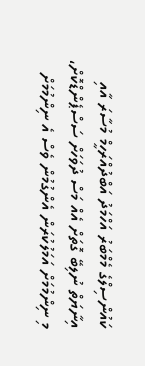ކައުންސިލްގެ މެމްބަރު އަހްމަދު އަބްދުއްރަހީމް މުސާރަ އާއި އިނާޔަތް ނުލިބޭ ގޮތަށް އެއް މަސް ދުވަހަށް ސަސްޕެންޑްކޮށް، މި ނިންމުމަށް އަމަލުކުރަން އެންގުމުން ވެސް އެ ނިންމުމަށް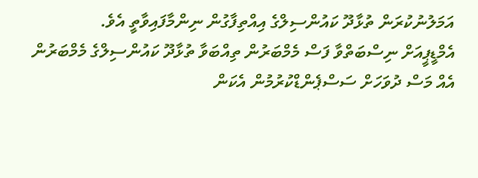އަމަލުނުކުރަން ތުޅާދޫ ކައުންސިލްގެ އިއްތިފާގުން ނިންމާފައިވާތީ އެވެ.
އެމްޑީޕީއަށް ނިސްބަތްވާ ފަސް މެމްބަރުން ތިއްބަވާ ތުޅާދޫ ކައުންސިލްގެ މެމްބަރުން އެއް މަސް ދުވަހަށް ސަސްޕެންޑްކުރުމުން އެކަން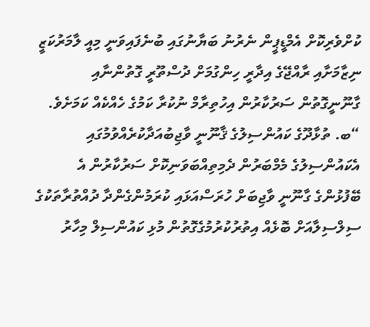ކުށްވެރިކޮށް އެމްޑީޕީން ނެރުނު ބަޔާނުގައި ބުނެފައިވަނީ މިއީ ލާމަރުކަޒީ ނިޒާމަށާއި ރާއްޖޭގެ އިދާރީ ހިންގުމަށް ދުސްތޫރީ ގޮތުންނާއި ގާނޫނީގޮތުން ސަރުކާރުން އިހުތިރާމް ނުކުރާ ކަމުގެ ހެއްކެއް ކަމަށެވެ.
“ބ. ތުޅާދޫގެ ކައުންސިލުގެ ޤާނޫނީ ވާޖިބުއަދާކުރެއްވުމުގައި އެކައުންސިލުގެ މެމްބަރުން ދެމިތިއްބަވަނިކޮށް ސަރުކާރުން އެ ބޭފުޅުންގެ ގާނޫނީ ވާޖިބަށް ހުރަސްއަޅައި ކުރަމުންގެންދާ ދުއްތުރާތަކުގެ ސިލްސިލާއަށް ބޮޅެއް އިތުރުކުރުމުގެގޮތުން މުޅި ކައުންސިލް މިހާރު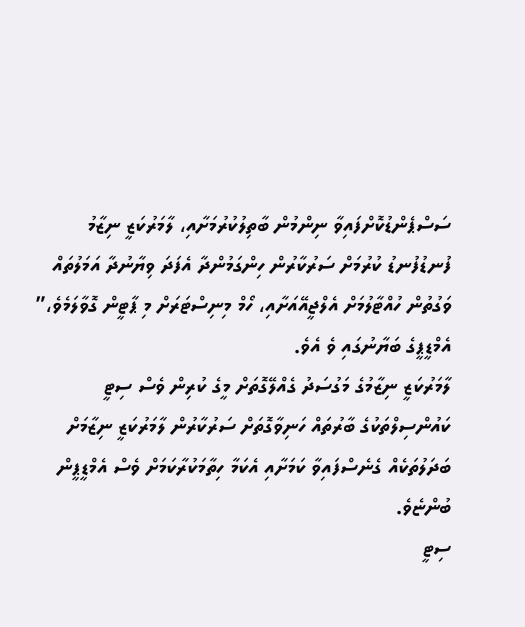ސަސްޕެންޑުކޮށްފައިވާ ނިންމުން ބާތިލުކުރުމަށާއި، ލާމަރުކަޒީ ނިޒާމު ފުނޑުފުނޑު ކުރުމަށް ސަރުކާރުން ހިންގަމުންދާ އެފަދަ ވިޔާނުދާ އަމަލުތައް ވަގުތުން ހުއްޓާލުމަށް އެލްޖީއޭއަށާއި، ހޯމް މިނިސްޓަރަށް މި ޕާޓީން ގޮވާލަމެވެ،” އެމްޑީޕީގެ ބަޔާނުގައި ވެ އެވެ.
ލާމަރުކަޒީ ނިޒާމުގެ މަގުސަދު ގެއްލޭގޮތަށް މީގެ ކުރިން ވެސް ސިޓީ ކައުންސިލްތަކުގެ ބާރުތައް ހަނިވާގޮތަށް ސަރުކާރުން ލާމަރުކަޒީ ނިޒާމަށް ބަދަލުތަކެއް ގެނެސްފައިވާ ކަމަށާއި އެކަމާ ހިތާމަކުރާކަމަށް ވެސް އެމްޑީޕީން ބުންޏެވެ.
ސިޓީ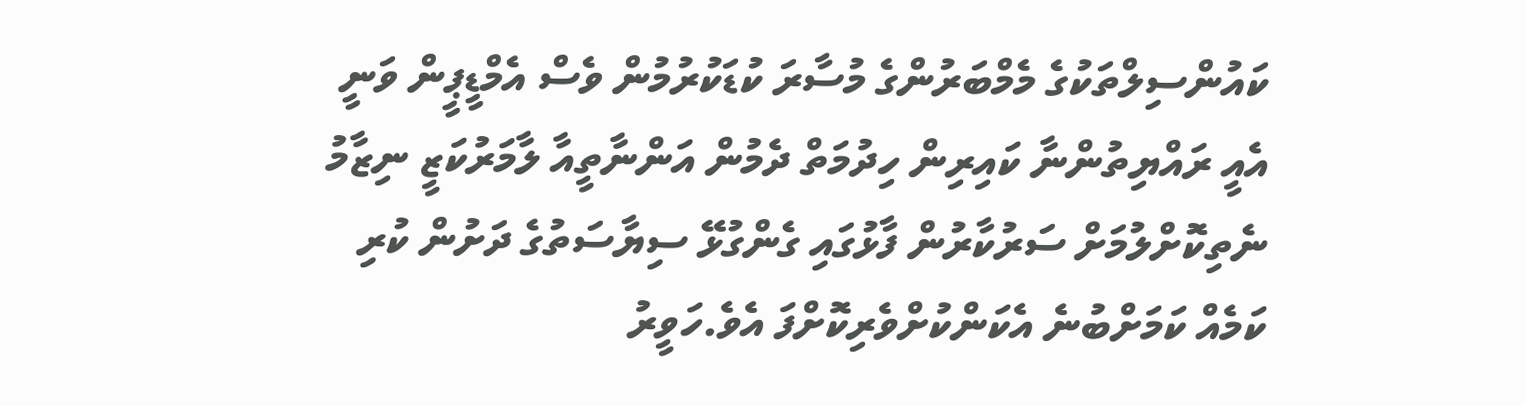ކައުންސިލްތަކުގެ މެމްބަރުންގެ މުސާރަ ކުޑަކުރުމުން ވެސް އެމްޑީޕީން ވަނީ އެއީ ރައްޔިތުންނާ ކައިރިން ހިދުމަތް ދެމުން އަންނާތީއާ ލާމަރުކަޒީ ނިޒާމު ނެތިކޮށްލުމަށް ސަރުކާރުން ފާޅުގައި ގެންގުޅޭ ސިޔާސަތުގެ ދަށުން ކުރި ކަމެއް ކަމަށްބުނެ އެކަންކުށްވެރިކޮށްފަ އެވެ.ހަވީރު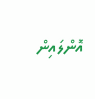އޮންލައިން